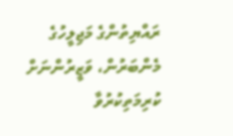ރައްޔިތުންގެ މަޖިލީހުގެ މެންބަރުން، ވަޒީރުންނަށް ކުރިމަތިކުރުވާ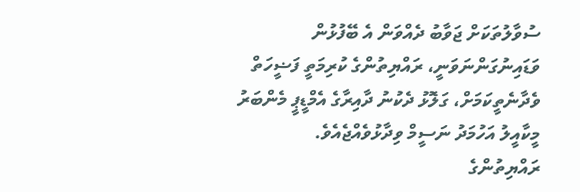ސުވާލުތަކަށް ޖަވާބު ދެއްވަން އެ ބޭފުޅުން ވަޑައިނުގަންނަވަނީ، ރައްޔިތުންގެ ކުރިމަތީ ފަޟީހަތް ވެދާނެތީކަމަށް، ގަލޮޅު ދެކުނު ދާއިރާގެ އެމްޑީޕީ މެންބަރު މީކާއީލު އަހުމަދު ނަސީމް ވިދާޅުވެއްޖެއެވެ.
ރައްޔިތުންގެ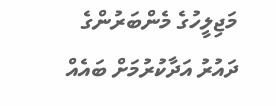މަޖިލީހުގެ މެންބަރުންގެ ދައުރު އަދާކުރުމަށް ބައެއް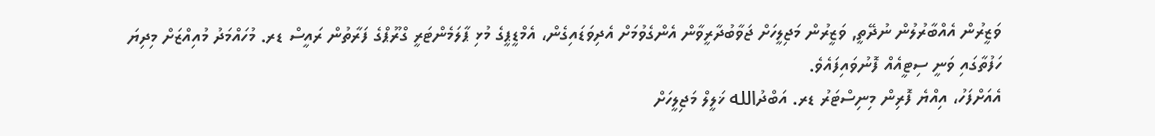ވަޒީރުން އެއްބާރުލުން ނުދޭތީ, ވަޒީރުން މަޖިލީހަށް ޖަވާބުދާރީވާން އެންގެވުމަށް އެދިވަޑައިގެން، އެމްޑީޕީގެ މުޅި ޕާލަމެންޓަރީ ގްރޫޕްގެ ފަރާތުން ރައީސް ޑރ. މުހައްމަދު މުއިއްޒަށް މިދިޔަ ހަފުތާގައި ވަނީ ސިޓީއެއް ފޮނުވައިފައެވެ.
އެއަށްފަހު، އިއްޔެ ފޮރިން މިނިސްޓަރު ޑރ. އަބްދުالله ޚަލީލް މަޖިލީހަށް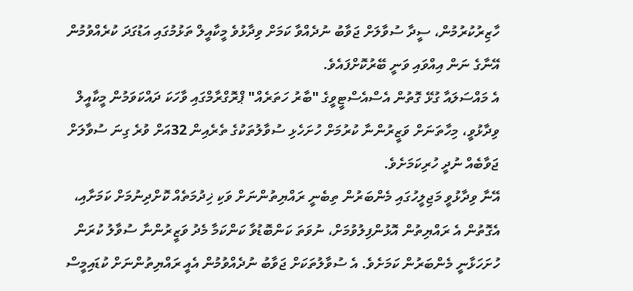ހާޒިރުކުރުމުން، ސީދާ ސުވާލަށް ޖަވާބު ނުދެއްވާ ކަމަށް ވިދާޅުވެ މީކާއީލް ތަޅުމުގައި އަޑުގަދަ ކުރެއްވުމުން އޭނާގެ ނަން އިއްވައި ވަނީ ބޭރުކޮށްފައެވެ.
އެ މައްސަލައާ ގުޅޭ ގޮތުން އެސްއެސްޓީވީގެ "ބާރު ހަތަރެއް" ޕްރޮގްރާމްގައި ވާހަކަ ދައްކަވަމުން މީކާއީލް ވިދާޅުވީ، މިހާތަނަށް ވަޒީރުންނާ ކުރުމަށް ހުށަހެޅި ސުވާލުތަކުގެ ތެރެއިން 32އަށް ވުރެ ގިނަ ސުވާލަށް ޖަވާބެއް ނުދީ ހުރިކަމަށެވެ.
އޭނާ ވިދާޅުވީ މަޖިލީހުގައި މެންބަރުން ތިބެނީ ރައްޔިތުންނަށް ވަކި ޚިދުމަތެއް ކޮށްދިނުމަށް ކަމަށާއި، އެގޮތުން އެ ރައްޔިތުން އޮޅުންފިލުވުމަށް، ނުވަތަ ކަންބޮޑުވާ ކަންކަމާ މެދު ވަޒީރުންނާ ސުވާލު ކުރަން ހުށަހަޅާނީ މެންބަރުން ކަމަށެވެ. އެ ސުވާލުތަކަށް ޖަވާބު ނުދެއްވުމުން އެއީ ރައްޔިތުންނަށް ކުޑައިމީސް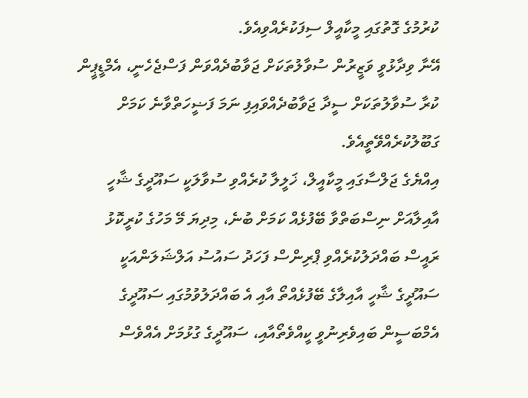ކުރުމުގެ ގޮތުގައި މީކާއީލް ސިފަކުރެއްވިއެވެ.
އޭނާ ވިދާޅުވީ ވަޒީރުން ސުވާލުތަކަށް ޖަވާބުދެއްވަން ފަސްޖެހެނީ، އެމްޑީޕީން ކުރާ ސުވާލުތަކަށް ސީދާ ޖަވާބުދެއްވައިފި ނަމަ ފަޟީހަތްވާނެ ކަމަށް ގަބޫލުކުރެއްވޭތީއެވެ.
އިއްޔެގެ ޖަލްސާގައި މީކާއީލް، ޚަލީލާ ކުރެއްވި ސުވާލަކީ ސައޫދީގެ ޝާހީ އާއިލާއަށް ނިސްބަތްވާ ބޭފުޅެއް ކަމަށް ބުނެ، މިދިޔަ މޭ މަހުގެ ކުރީކޮޅު ރައީސް ބައްދަލުކުރެއްވި ޕްރިންސް ފަހަދު ސައުސު އަލްޝަލަންއަކީ ސައޫދީގެ ޝާހީ އާއިލާގެ ބޭފުޅެއްތޯ އާއި އެ ބައްދަލުވުމުގައި ސައޫދީގެ އެމްބަސީން ބައިވެރިނުވީ ކީއްވެތޯއާއި، ސައޫދީގެ ގުޅުމަށް އެއްވެސް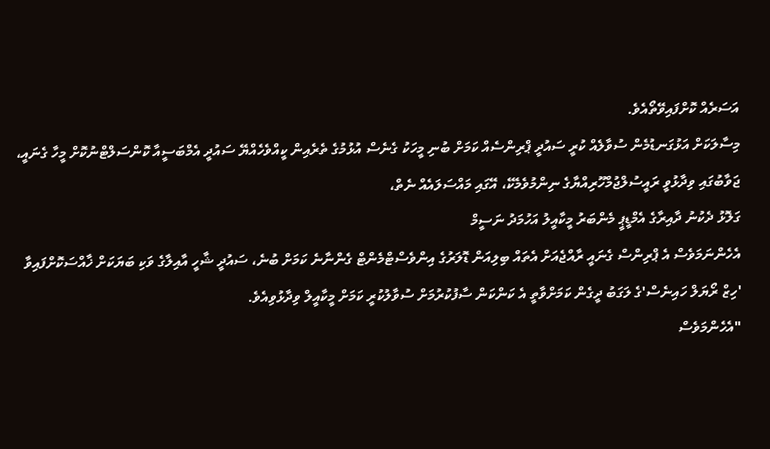އަސަރެއް ކޮށްފައިވޭތޯއެވެ.
މިސާލަކަށް އަޅުގަނޑުމެން ސުވާލެއް ކުރީ ސައުދީ ޕްރިންސެއް ކަމަށް ބުނި މީހަކު ގެނެސް އުޅުމުގެ ތެރެއިން ކީއްވެހެއްޔޭ ސައުދީ އެމްބަސީއާ ކޮންސަލްޓްނުކޮށް މީހާ ގެނައީ، ޖަވާބުގައި ވިދާޅުވީ ރައީސުލްޖުމްހޫރިއްޔާގެ ނިންމުވެމެކޭ، އޭގައި މައްސަލައެއް ނެތް،
ގަލޮޅު ދެކުނު ދާއިރާގެ އެމްޑީޕީ މެންބަރު މީކާއީލު އަހުމަދު ނަސީމް
އެހެންނަމަވެސް އެ ޕްރިންސް ގެނައީ ރާއްޖެއަށް އެތައް ބިލިއަން ޑޮލަރުގެ އިންވެސްޓްމެންޓް ގެންނާނެ ކަމަށް ބުނެ، ސައުދީ ޝާހީ އާއިލާގެ ވަކި ބަޔަކަށް ޚާއްސަކޮށްފައިވާ 'ހިޒް ރޯޔަލް ހައިނެސް'ގެ ލަގަބު ދީގެން ކަމަށްވާތީ އެ ކަންކަން ސާފުކުރުމަށް ސުވާލުކުރީ ކަމަށް މީކާއީލް ވިދާޅުވިއެވެ.
"އެހެންމަވެސް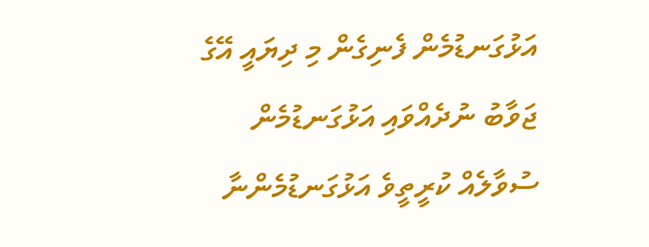އަޅުގަނޑުމެން ފެނިގެން މި ދިޔައީ އޭގެ ޖަވާބު ނުދެއްވައި އަޅުގަނޑުމެން ސުވާލެއް ކުރީތީވެ އަޅުގަނޑުމެންނާ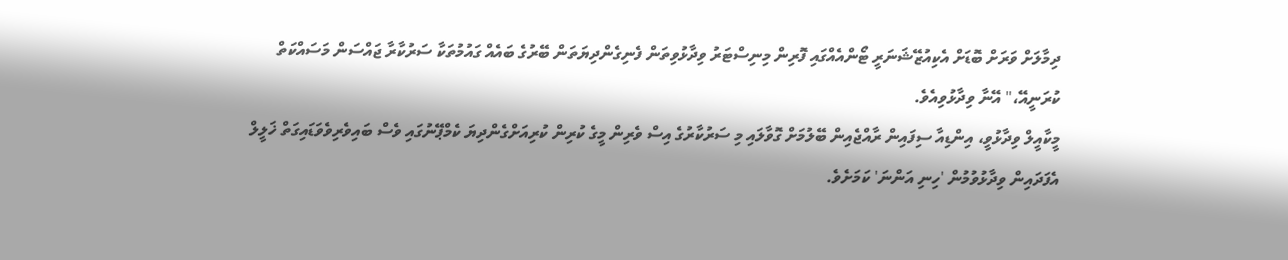ދިމާލަށް ވަރަށް ބޮޑަށް އެކިއުޒޭޝަނަރީ ޓޯންއެއްގައި ފޮރިން މިނިސްޓަރު ވިދާޅުވިތަން ފެނިގެންދިޔަތަން ބޭރުގެ ބައެއް ގައުމުތަކާ ސަރުކާރާ ޖައްސަން މަސައްކަތް ކުރަނީއޭ،" އޭނާ ވިދާޅުވިއެވެ.
މީކާއީލް ވިދާޅުވީ، އިންޑިއާ ސިފައިން ރާއްޖެއިން ބޭލުމަށް ގޮވާލައި މި ސަރުކާރުގެ އިސް ވެރިން މީގެ ކުރިން ކުރިއަށްގެންދިޔަ ކެމްޕޭނުގައި ވެސް ބައިވެރިވެވަޑައިގަތް ޚަލީލް އެފަދައިން ވިދާޅުވުމުން 'ހިނި އަންނަ' ކަމަށެވެ.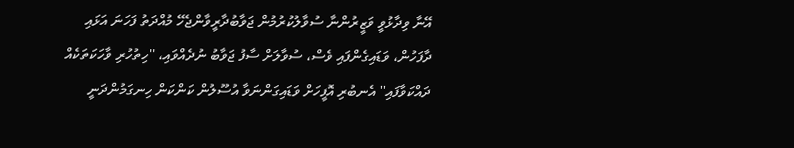އޭނާ ވިދާޅުވީ ވަޒީރުންނާ ސުވާލުކުރުމުން ޖަވާބުދާރީވާންޖެހޭ މުއްދަތު ފަހަނަ އަޅައި ދާފަހުން، ވަޑައިގެންފައި ވެސް، ސުވާލަށް ސާފު ޖަވާބު ނުދެއްވައި، ''ހިތުހުރި ވާހަކަތަކެއް ދައްކަވާފައި'' އެނބުރި އޮފީހަށް ވަޑައިގަންނަވާ އުސޫލުން ކަންކަން ހިނގަމުންދަނީ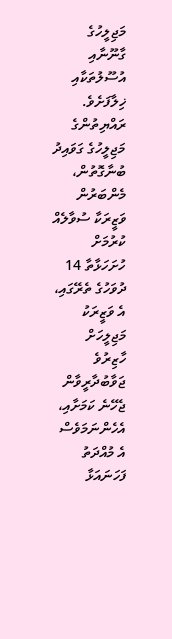މަޖިލީހުގެ ގާނޫނާއި އުސޫލުތަކާއި ޚިލާފަށެވެ.
ރައްޔިތުންގެ މަޖިލީހުގެ ގަވައިދު ބުނާގޮތުން، މެންބަރުން ވަޒީރަކާ ސުވާލެއް ކުރުމަށް ހުށަހަޅާތާ 14 ދުވަހުގެ ތެރޭގައި، އެ ވަޒީރަކު މަޖިލީހަށް ހާޒިރުވެ ޖަވާބުދާރީވާން ޖެހޭނެ ކަމަށާއި، އެހެންނަމަވެސް އެ މުއްދަތު ފަހަނައަޅާ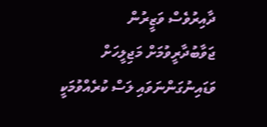ދާއިރުވެސް ވަޒީރުން ޖަވާބުދާރީވުމަށް މަޖިލީހަށް ވަޑައިނުގަންނަވައި ލަސް ކުރެއްވުމަކީ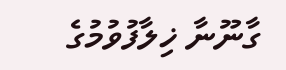ގާނޫނާ ޚިލާފުވުމުގެ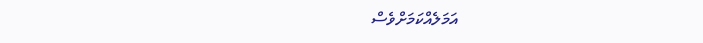އަމަލެއްކަމަށްވެސް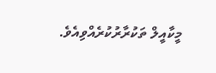މީކާއީލް ތަކުރާރުކުރެއްވިއެވެ.